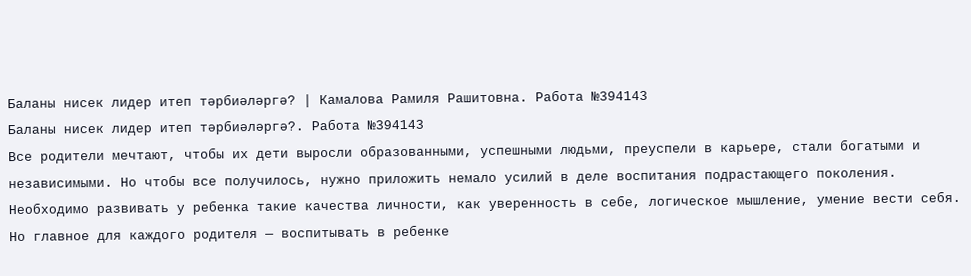Баланы нисек лидер итеп тәрбиәләргә? | Камалова Рамиля Рашитовна. Работа №394143
Баланы нисек лидер итеп тәрбиәләргә?. Работа №394143
Все родители мечтают, чтобы их дети выросли образованными, успешными людьми, преуспели в карьере, стали богатыми и независимыми. Но чтобы все получилось, нужно приложить немало усилий в деле воспитания подрастающего поколения. Необходимо развивать у ребенка такие качества личности, как уверенность в себе, логическое мышление, умение вести себя. Но главное для каждого родителя — воспитывать в ребенке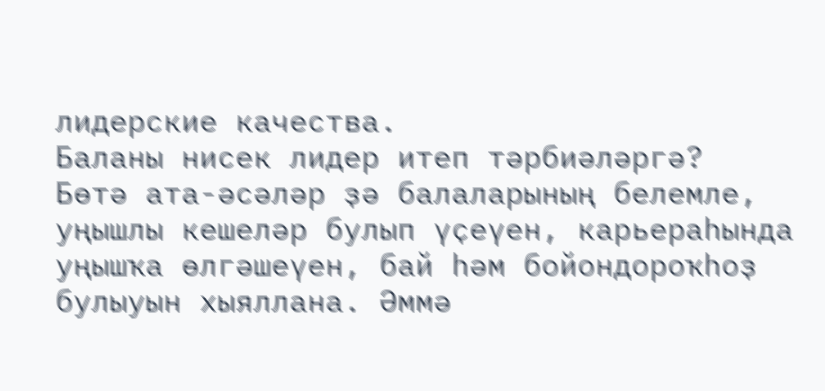лидерские качества.
Баланы нисек лидер итеп тәрбиәләргә?
Бөтә ата-әсәләр ҙә балаларының белемле, уңышлы кешеләр булып үҫеүен, карьераһында уңышҡа өлгәшеүен, бай һәм бойондороҡһоҙ булыуын хыяллана. Әммә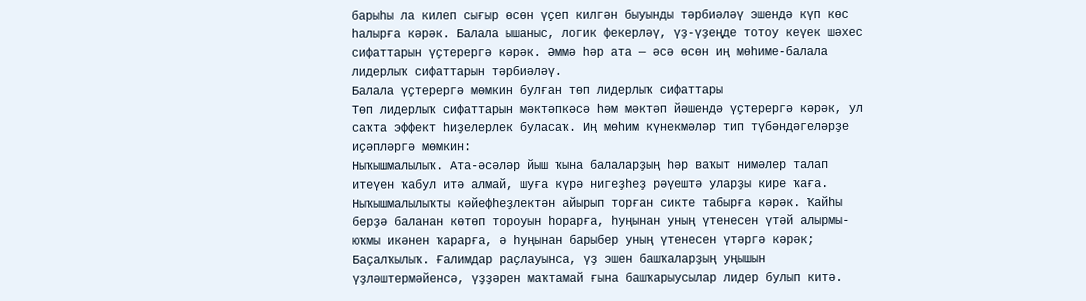барыһы ла килеп сығыр өсөн үҫеп килгән быуынды тәрбиәләү эшендә күп көс һалырға кәрәк. Балала ышаныс, логик фекерләү, үҙ-үҙеңде тотоу кеүек шәхес сифаттарын үҫтерергә кәрәк. Әммә һәр ата — әсә өсөн иң мөһиме-балала лидерлыҡ сифаттарын тәрбиәләү.
Балала үҫтерергә мөмкин булған төп лидерлыҡ сифаттары
Төп лидерлыҡ сифаттарын мәктәпкәсә һәм мәктәп йәшендә үҫтерергә кәрәк, ул саҡта эффект һиҙелерлек буласаҡ. Иң мөһим күнекмәләр тип түбәндәгеләрҙе иҫәпләргә мөмкин:
Ныҡышмалылыҡ. Ата-әсәләр йыш ҡына балаларҙың һәр ваҡыт нимәлер талап итеүен ҡабул итә алмай, шуға күрә нигеҙһеҙ рәүештә уларҙы кире ҡаға. Ныҡышмалылыҡты кәйефһеҙлектән айырып торған сикте табырға кәрәк. Ҡайһы берҙә баланан көтөп тороуын һорарға, һуңынан уның үтенесен үтәй алырмы-юҡмы икәнен ҡарарға, ә һуңынан барыбер уның үтенесен үтәргә кәрәк;
Баҫалҡылыҡ. Ғалимдар раҫлауынса, үҙ эшен башҡаларҙың уңышын үҙләштермәйенсә, үҙҙәрен маҡтамай ғына башҡарыусылар лидер булып китә.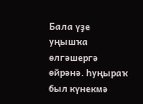Бала үҙе уңышҡа өлгәшергә өйрәнә. Һуңыраҡ был күнекмә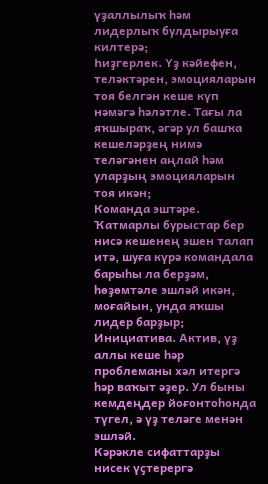үҙаллылыҡ һәм лидерлыҡ булдырыуға килтерә;
Һиҙгерлек. Үҙ кәйефен, теләктәрен, эмоцияларын тоя белгән кеше күп нәмәгә һәләтле. Тағы ла яҡшыраҡ, әгәр ул башҡа кешеләрҙең нимә теләгәнен аңлай һәм уларҙың эмоцияларын тоя икән;
Команда эштәре. Ҡатмарлы бурыстар бер нисә кешенең эшен талап итә, шуға күрә командала барыһы ла берҙәм, һөҙөмтәле эшләй икән, моғайын, унда яҡшы лидер барҙыр;
Инициатива. Актив, үҙ аллы кеше һәр проблеманы хәл итергә һәр ваҡыт әҙер. Ул быны кемдеңдер йоғонтоһонда түгел, ә үҙ теләге менән эшләй.
Кәрәкле сифаттарҙы нисек үҫтерергә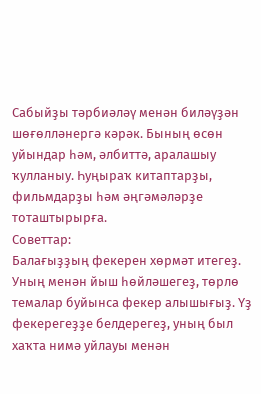Сабыйҙы тәрбиәләү менән биләүҙән шөғөлләнергә кәрәк. Бының өсөн уйындар һәм, әлбиттә, аралашыу ҡулланыу. Һуңыраҡ китаптарҙы, фильмдарҙы һәм әңгәмәләрҙе тоташтырырға.
Советтар:
Балағыҙҙың фекерен хөрмәт итегеҙ. Уның менән йыш һөйләшегеҙ, төрлө темалар буйынса фекер алышығыҙ. Үҙ фекерегеҙҙе белдерегеҙ, уның был хаҡта нимә уйлауы менән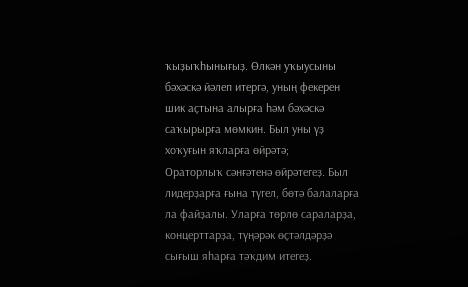ҡыҙыҡһынығыҙ. Өлкән уҡыусыны бәхәскә йәлеп итергә, уның фекерен шик аҫтына алырға һәм бәхәскә саҡырырға мөмкин. Был уны үҙ хоҡуғын яҡларға өйрәтә;
Ораторлыҡ сәнғәтенә өйрәтегеҙ. Был лидерҙарға ғына түгел, бөтә балаларға ла файҙалы. Уларға төрлө сараларҙа, концерттарҙа, түңәрәк өҫтәлдәрҙә сығыш яһарға тәҡдим итегеҙ.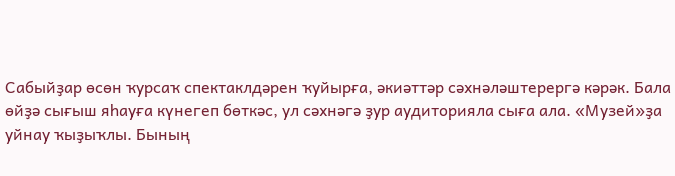Сабыйҙар өсөн ҡурсаҡ спектаклдәрен ҡуйырға, әкиәттәр сәхнәләштерергә кәрәк. Бала өйҙә сығыш яһауға күнегеп бөткәс, ул сәхнәгә ҙур аудиторияла сыға ала. «Музей»ҙа уйнау ҡыҙыҡлы. Бының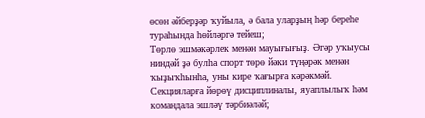өсөн әйберҙәр ҡуйыла, ә бала уларҙың һәр береһе тураһында һөйләргә тейеш;
Төрлө эшмәкәрлек менән мауығығыҙ. Әгәр уҡыусы ниндәй ҙә булһа спорт төрө йәки түңәрәк менән ҡыҙыҡһынһа, уны кире ҡағырға кәрәкмәй. Секцияларға йөрөү дисциплиналы, яуаплылыҡ һәм командала эшләү тәрбиәләй;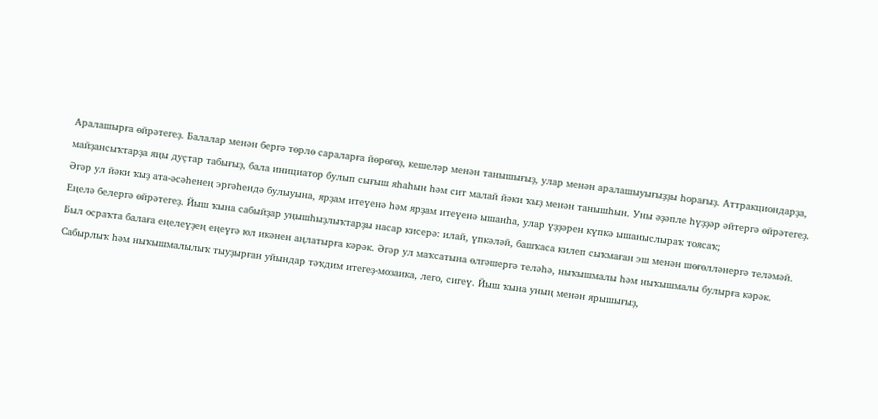Аралашырға өйрәтегеҙ. Балалар менән бергә төрлө сараларға йөрөгөҙ, кешеләр менән танышығыҙ, улар менән аралашыуығыҙҙы һорағыҙ. Аттракциондарҙа, майҙансыҡтарҙа яңы дуҫтар табығыҙ, бала инициатор булып сығыш яһаһын һәм сит малай йәки ҡыҙ менән танышһын. Уны әҙәпле һүҙҙәр әйтергә өйрәтегеҙ. Әгәр ул йәки ҡыҙ ата-әсәһенең эргәһендә булыуына, ярҙам итеүенә һәм ярҙам итеүенә ышанһа, улар үҙҙәрен күпкә ышаныслыраҡ тоясаҡ;
Еңелә белергә өйрәтегеҙ. Йыш ҡына сабыйҙар уңышһыҙлыҡтарҙы насар кисерә: илай, үпкәләй, башҡаса килеп сыҡмаған эш менән шөғөлләнергә теләмәй. Был осраҡта балаға еңелеүҙең еңеүгә юл икәнен аңлатырға кәрәк. Әгәр ул маҡсатына өлгәшергә теләһә, ныҡышмалы һәм ныҡышмалы булырға кәрәк. Сабырлыҡ һәм ныҡышмалылыҡ тыуҙырған уйындар тәҡдим итегеҙ-мозаика, лего, сигеү. Йыш ҡына уның менән ярышығыҙ,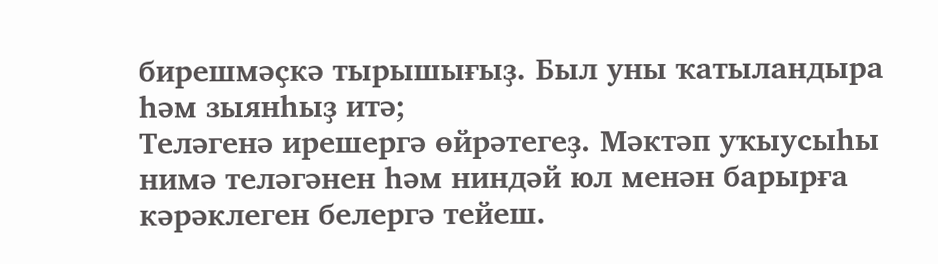бирешмәҫкә тырышығыҙ. Был уны ҡатыландыра һәм зыянһыҙ итә;
Теләгенә ирешергә өйрәтегеҙ. Мәктәп уҡыусыһы нимә теләгәнен һәм ниндәй юл менән барырға кәрәклеген белергә тейеш.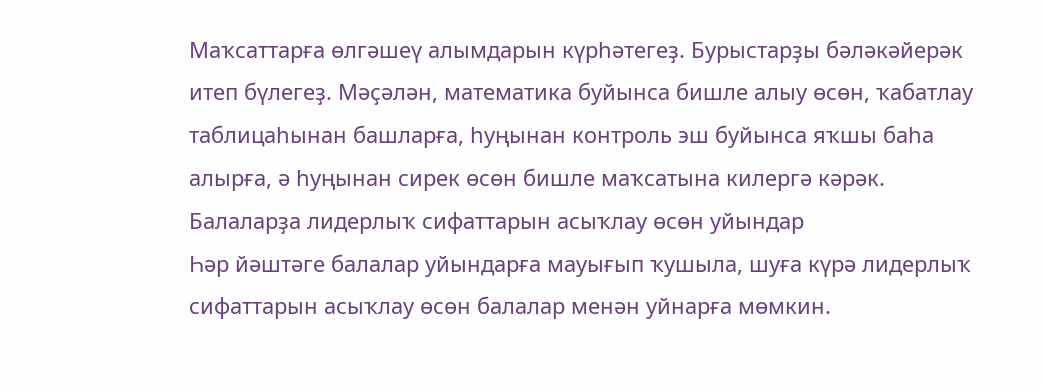Маҡсаттарға өлгәшеү алымдарын күрһәтегеҙ. Бурыстарҙы бәләкәйерәк итеп бүлегеҙ. Мәҫәлән, математика буйынса бишле алыу өсөн, ҡабатлау таблицаһынан башларға, һуңынан контроль эш буйынса яҡшы баһа алырға, ә һуңынан сирек өсөн бишле маҡсатына килергә кәрәк.
Балаларҙа лидерлыҡ сифаттарын асыҡлау өсөн уйындар
Һәр йәштәге балалар уйындарға мауығып ҡушыла, шуға күрә лидерлыҡ сифаттарын асыҡлау өсөн балалар менән уйнарға мөмкин.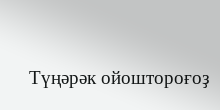Түңәрәк ойоштороғоҙ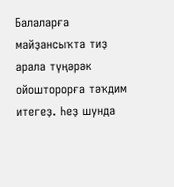Балаларға майҙансыҡта тиҙ арала түңәрәк ойошторорға тәҡдим итегеҙ. Һеҙ шунда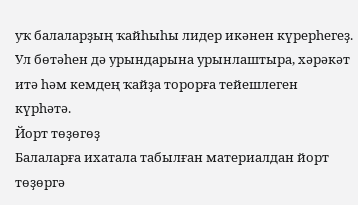уҡ балаларҙың ҡайһыһы лидер икәнен күрерһегеҙ. Ул бөтәһен дә урындарына урынлаштыра, хәрәкәт итә һәм кемдең ҡайҙа торорға тейешлеген күрһәтә.
Йорт төҙөгөҙ
Балаларға ихатала табылған материалдан йорт төҙөргә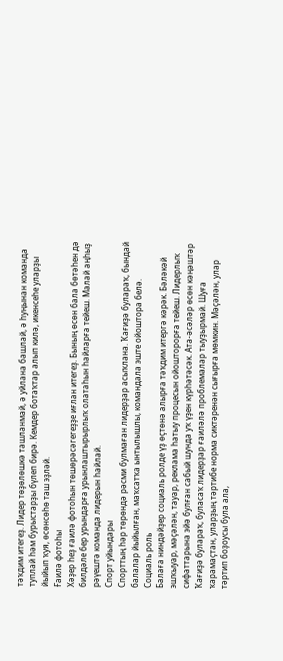тәҡдим итегеҙ. Лидер төҙөлөшкә ташланмай, ә уйлана башлай, ә һуңынан команда туплай һәм бурыстарҙы бүлеп бирә. Кемдер ботаҡтар алып килә, икенсеһе уларҙы йыйып ҡуя, өсөнсөһө таш эҙләй.
Ғаилә фотоһы
Хәҙер һеҙ ғаилә фотоһын төшөрәсәгегеҙҙе иғлан итегеҙ. Бының өсөн бала бөтәһен дә билдәле бер урындарға урынлаштырырлыҡ олатаһын һайларға тейеш. Малай аңһыҙ рәүештә команда лидерын һайлай.
Спорт уйындары
Спорттың һәр төрөндә рәсми булмаған лидерҙар асыҡлана. Ҡағиҙә булараҡ, бындай балалар йыйылған, маҡсатҡа ынтылышлы, командала эште ойоштора белә.
Социаль роль
Балаға ниндәйҙер социаль ролде үҙ өҫтөнә алырға тәҡдим итергә кәрәк. Бәләкәй эшҡыуар, мәҫәлән, тауар, реклама һатыу процесын ойошторорға тейеш. Лидерлыҡ сифаттарына эйә булған сабый шунда уҡ үҙен күрһәтәсәк. Ата-әсәләр өсөн кәңәштәр
Ҡағиҙә булараҡ, буласаҡ лидерҙар ғаиләлә проблемалар тыуҙырмай. Шуға ҡарамаҫтан, уларҙың тәртибе норма сиктәренән сығырға мөмкин. Мәҫәлән, улар тәртип боҙоусы була ала,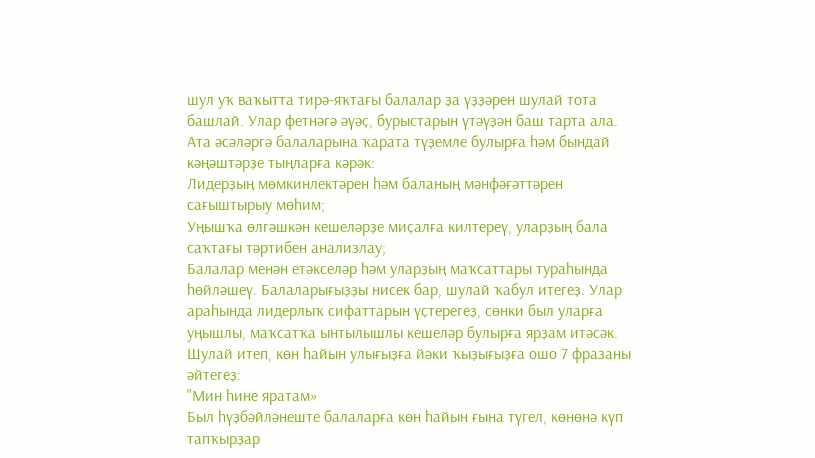шул уҡ ваҡытта тирә-яҡтағы балалар ҙа үҙҙәрен шулай тота башлай. Улар фетнәгә әүәҫ, бурыстарын үтәүҙән баш тарта ала.
Ата әсәләргә балаларына ҡарата түҙемле булырға һәм бындай кәңәштәрҙе тыңларға кәрәк:
Лидерҙың мөмкинлектәрен һәм баланың мәнфәғәттәрен сағыштырыу мөһим;
Уңышҡа өлгәшкән кешеләрҙе миҫалға килтереү, уларҙың бала саҡтағы тәртибен анализлау;
Балалар менән етәкселәр һәм уларҙың маҡсаттары тураһында һөйләшеү. Балаларығыҙҙы нисек бар, шулай ҡабул итегеҙ. Улар араһында лидерлыҡ сифаттарын үҫтерегеҙ, сөнки был уларға уңышлы, маҡсатҡа ынтылышлы кешеләр булырға ярҙам итәсәк.
Шулай итеп, көн һайын улығыҙға йәки ҡыҙығыҙға ошо 7 фразаны әйтегеҙ:
"Мин һине яратам»
Был һүҙбәйләнеште балаларға көн һайын ғына түгел, көнөнә күп тапҡырҙар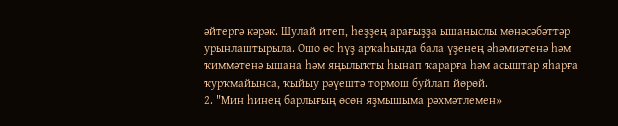әйтергә кәрәк. Шулай итеп, һеҙҙең арағыҙҙа ышаныслы мөнәсәбәттәр урынлаштырыла. Ошо өс һүҙ арҡаһында бала үҙенең әһәмиәтенә һәм ҡиммәтенә ышана һәм яңылыҡты һынап ҡарарға һәм асыштар яһарға ҡурҡмайынса, ҡыйыу рәүештә тормош буйлап йөрөй.
2. "Мин һинең барлығың өсөн яҙмышыма рәхмәтлемен»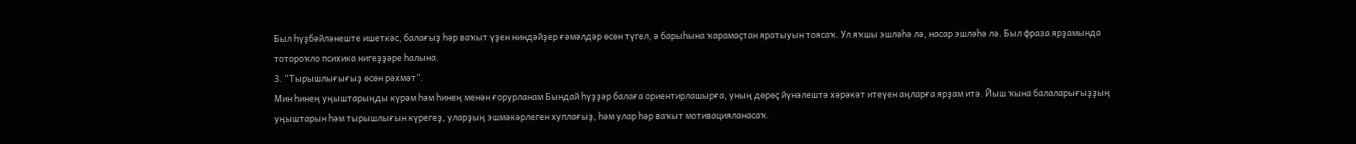Был һүҙбәйләнеште ишеткәс, балағыҙ һәр ваҡыт үҙен ниндәйҙер ғәмәлдәр өсөн түгел, ә барыһына ҡарамаҫтан яратыуын тоясаҡ. Ул яҡшы эшләһә лә, насар эшләһә лә. Был фраза ярҙамында тотороҡло психика нигеҙҙәре һалына.
3. “Тырышлығығыҙ өсөн рәхмәт”.
Мин һинең уңыштарыңды күрәм һәм һинең менән ғорурланам Бындай һүҙҙәр балаға ориентирлашырға, уның дөрөҫ йүнәлештә хәрәкәт итеүен аңларға ярҙам итә. Йыш ҡына балаларығыҙҙың уңыштарын һәм тырышлығын күрегеҙ, уларҙың эшмәкәрлеген хуплағыҙ, һәм улар һәр ваҡыт мотивацияланасаҡ.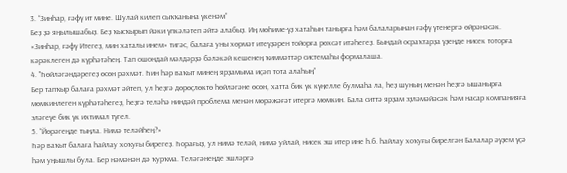3. “Зинһар, ғәфү ит мине. Шулай килеп сыҡҡанына үкенәм”
Беҙ ҙә яңылышабыҙ. Беҙ ҡысҡырып йәки үпкәләтеп әйтә алабыҙ. Иң мөһиме-үҙ хатаһын танырға һәм балаларынан ғәфү үтенергә өйрәнәсәк. «Зинһар, ғәфү Итегеҙ, мин хаталы инем» тигәс, балаға уны хөрмәт итеүҙәрен тойорға рөхсәт итәһегеҙ. Бындай осраҡтарҙа үҙеңде нисек тоторға кәрәклеген дә күрһәтәһең. Тап ошондай мәлдәрҙә бәләкәй кешенең ҡиммәттәр системаһы формалаша.
4. "Һөйләгәндәрегеҙ өсөн рәхмәт. Һин һәр ваҡыт минең ярҙамыма иҫәп тота алаһың”
Бер тапҡыр балаға рәхмәт әйтеп, ул һеҙгә дөрөҫлөктө һөйләгәне өсөн, хатта бик үк күңелле булмаһа ла, һеҙ шуның менән һеҙгә ышанырға мөмкинлеген күрһәтәһегеҙ, һеҙгә теләһә ниндәй проблема менән мөрәжәғәт итергә мөмкин. Бала ситтә ярҙам эҙләмәйәсәк һәм насар компанияға эләгеүе бик үк ихтимал түгел.
5. “Йөрәгеңде тыңла. Нимә теләйһең?»
Һәр ваҡыт балаға һайлау хоҡуғы бирегеҙ. Һорағыҙ, ул нимә теләй, нимә уйлай, нисек эш итер ине һ.б. һайлау хоҡуғы бирелгән Балалар әүҙем үҫә һәм уңышлы була. Бер нәмәнән дә ҡурҡма. Теләгәнеңде эшләргә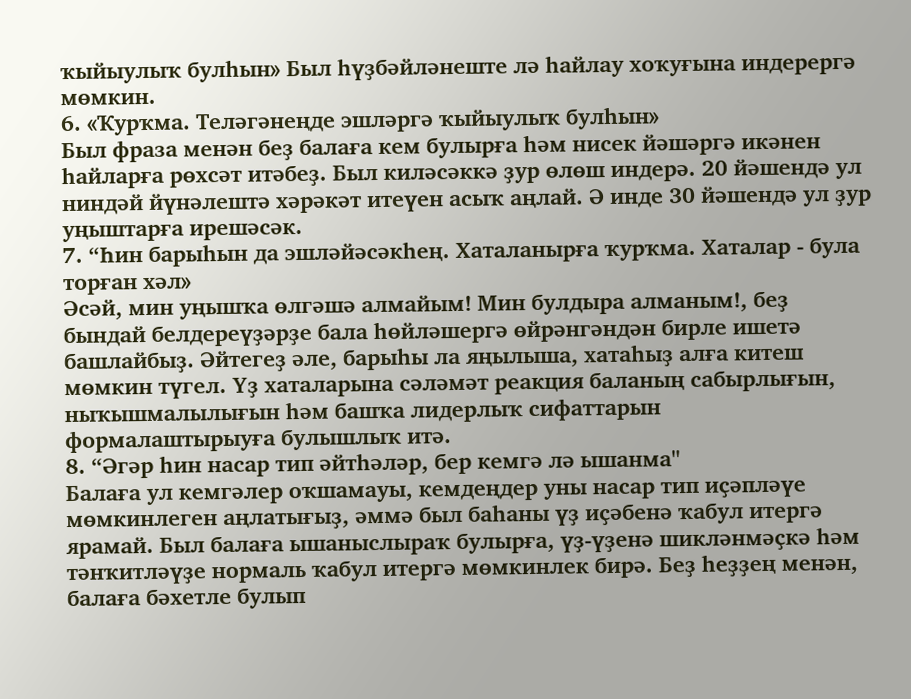ҡыйыулыҡ булһын» Был һүҙбәйләнеште лә һайлау хоҡуғына индерергә мөмкин.
6. «Ҡурҡма. Теләгәнеңде эшләргә ҡыйыулыҡ булһын»
Был фраза менән беҙ балаға кем булырға һәм нисек йәшәргә икәнен һайларға рөхсәт итәбеҙ. Был киләсәккә ҙур өлөш индерә. 20 йәшендә ул ниндәй йүнәлештә хәрәкәт итеүен асыҡ аңлай. Ә инде 30 йәшендә ул ҙур уңыштарға ирешәсәк.
7. “Һин барыһын да эшләйәсәкһең. Хаталанырға ҡурҡма. Хаталар - була торған хәл»
Әсәй, мин уңышҡа өлгәшә алмайым! Мин булдыра алманым!, беҙ бындай белдереүҙәрҙе бала һөйләшергә өйрәнгәндән бирле ишетә башлайбыҙ. Әйтегеҙ әле, барыһы ла яңылыша, хатаһыҙ алға китеш мөмкин түгел. Үҙ хаталарына сәләмәт реакция баланың сабырлығын, ныҡышмалылығын һәм башҡа лидерлыҡ сифаттарын формалаштырыуға булышлыҡ итә.
8. “Әгәр һин насар тип әйтһәләр, бер кемгә лә ышанма"
Балаға ул кемгәлер оҡшамауы, кемдеңдер уны насар тип иҫәпләүе мөмкинлеген аңлатығыҙ, әммә был баһаны үҙ иҫәбенә ҡабул итергә ярамай. Был балаға ышаныслыраҡ булырға, үҙ-үҙенә шикләнмәҫкә һәм тәнҡитләүҙе нормаль ҡабул итергә мөмкинлек бирә. Беҙ һеҙҙең менән, балаға бәхетле булып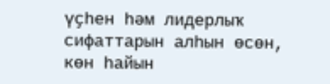үҫһен һәм лидерлыҡ сифаттарын алһын өсөн, көн һайын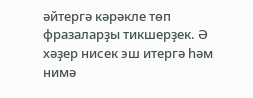әйтергә кәрәкле төп фразаларҙы тикшерҙек. Ә хәҙер нисек эш итергә һәм нимә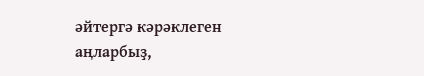әйтергә кәрәклеген аңларбыҙ,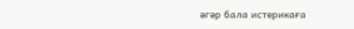әгәр бала истерикаға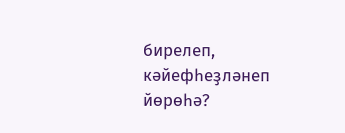бирелеп, кәйефһеҙләнеп йөрөһә?